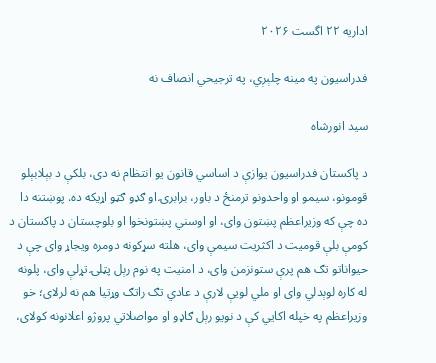اداریه ۲۲ اگست ۲۰۲۶

فدراسیون په مینه چلېږي، په ترجيحي انصاف نه

سید انورشاہ

د پاکستان فدراسیون یوازې د اساسي قانون یو انتظام نه دی، بلکې د بېلابېلو قومونو، سیمو او واحدونو ترمنځ د باور، برابرۍ او ګډو ګټو اړیکه ده. پوښتنه دا ده چې که وزیراعظم پښتون وای، او اوسني پښتونخوا او بلوچستان د پاکستان د کومې بلې قومیت د اکثریت سیمې وای، هلته سړکونه دومره ویجاړ وای چې د حیواناتو تګ هم پرې ستونزمن وای، د امنیت په نوم رېل پټلۍ تړلې وای، پلونه له کاره لوېدلي وای او ملي لویې لارې د عادي تګ راتګ وړتیا هم نه لرلای؛ خو وزیراعظم په خپله اکایي کې د نویو رېل ګاډو او مواصلاتي پروژو اعلانونه کولای،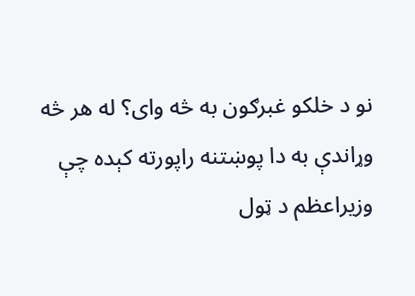نو د خلکو غبرګون به څه وای؟ له هر څه وړاندې به دا پوښتنه راپورته کېده چې وزیراعظم د ټول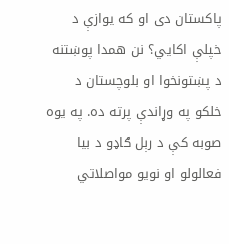پاکستان دی او که یوازې د خپلې اکایي؟ نن همدا پوښتنه د پښتونخوا او بلوچستان د خلکو په وړاندې پرته ده. په یوه صوبه کې د رېل ګاډو د بیا فعالولو او نویو مواصلاتي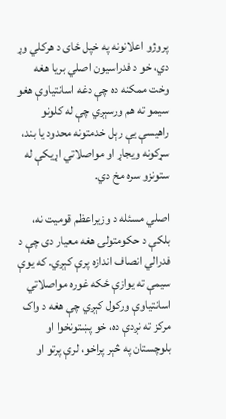پروژو اعلانونه په خپل ځای د هرکلي وړ دي، خو د فدراسیون اصلي بریا هغه وخت ممکنه ده چې دغه اسانتیاوې هغو سیمو ته هم ورسېږي چې له کلونو راهیسې یې رېل خدمتونه محدود یا بند، سړکونه ویجاړ او مواصلاتي اړیکې له ستونزو سره مخ دي.

اصلي مسئله د وزیراعظم قومیت نه، بلکې د حکومتولۍ هغه معیار دی چې د فدرالي انصاف اندازه پرې کېږي. که یوې سیمې ته یوازې ځکه غوره مواصلاتي اسانتیاوې ورکول کېږي چې هغه د واک مرکز ته نږدې ده، خو پښتونخوا او بلوچستان په څېر پراخو، لرې پرتو او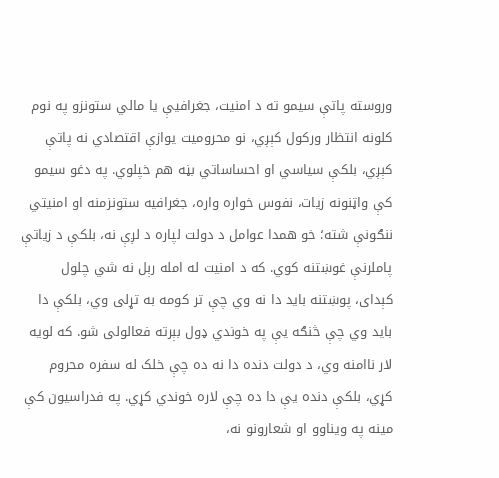وروسته پاتې سیمو ته د امنیت، جغرافیې یا مالي ستونزو په نوم کلونه انتظار ورکول کېږي، نو محرومیت یوازې اقتصادي نه پاتې کېږي، بلکې سیاسي او احساساتي بڼه هم خپلوي. په دغو سیمو کې واټنونه زیات، نفوس خواره واره، جغرافیه ستونزمنه او امنیتي ننګونې شته؛ خو همدا عوامل د دولت لپاره د لږې نه، بلکې د زیاتې پاملرنې غوښتنه کوي. که د امنیت له امله رېل نه شي چلول کېدای، پوښتنه باید دا نه وي چې تر کومه به تړلی وي، بلکې دا باید وي چې څنګه یې په خوندي ډول بېرته فعالولی شو. که لویه لار ناامنه وي، د دولت دنده دا نه ده چې خلک له سفره محروم کړي، بلکې دنده یې دا ده چې لاره خوندي کړي. په فدراسیون کې مینه په ویناوو او شعارونو نه،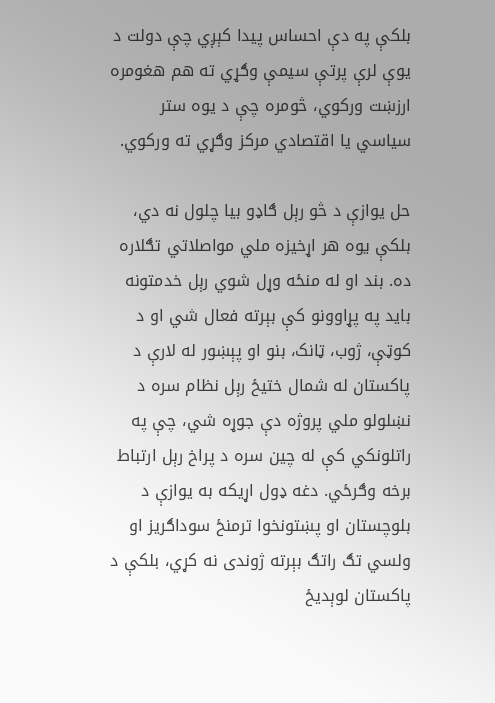بلکې په دې احساس پیدا کېږي چې دولت د یوې لرې پرتې سیمې وګړي ته هم هغومره ارزښت ورکوي، څومره چې د یوه ستر سیاسي یا اقتصادي مرکز وګړي ته ورکوي.

حل یوازې د څو رېل ګاډو بیا چلول نه دي، بلکې یوه هر اړخیزه ملي مواصلاتي تګلاره ده. بند او له منځه وړل شوي رېل خدمتونه باید په پړاوونو کې بېرته فعال شي او د کوټې، ژوب، ټانک، بنو او پېښور له لارې د پاکستان له شمال ختیځ رېل نظام سره د نښلولو ملي پروژه دې جوړه شي، چې په راتلونکي کې له چین سره د پراخ رېل ارتباط برخه وګرځي. دغه ډول اړیکه به یوازې د بلوچستان او پښتونخوا ترمنځ سوداګریز او ولسي تګ راتګ بېرته ژوندی نه کړي، بلکې د پاکستان لوېدیځ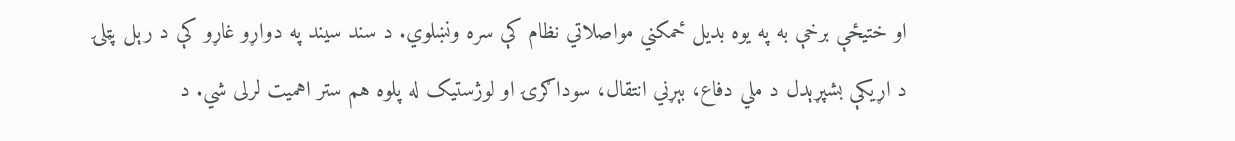او ختیځې برخې به په یوه بدیل ځمکني مواصلاتي نظام کې سره ونښلوي. د سند سیند په دواړو غاړو کې د رېل پټلۍ د اړیکې بشپړېدل د ملي دفاع، بېړني انتقال، سوداګرۍ او لوژستیک له پلوه هم ستر اهمیت لرلی شي. د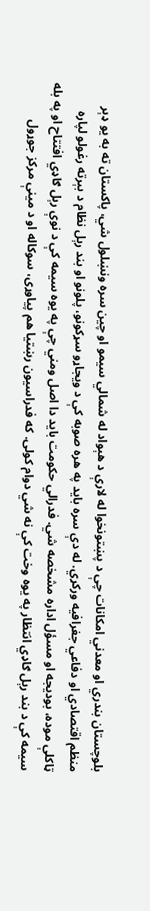بلوچستان بندري او معدني امکانات چې د پښتونخوا له لارې د هېواد له شمالي سیمو او چین سره ونښلول شي، پاکستان ته به یو ډېر منظم اقتصادي او دفاعي جغرافیه ورکړي. له دې سره باید په هره صوبه کې د ویجاړو سړکونو، پلونو او بند رېل نظام د بېرته رغولو لپاره ټاکلې موده، بودیجه او مسؤل اداره مشخصه شي. فدرالي حکومت باید دا اصل ومني چې په یوه سیمه کې د نوې رېل ګاډي افتتاح او په بله سیمه کې د بند رېل ګاډي انتظار په یوه وخت کې نه شي دوام کولی. که فدراسیون رښتیا هم پیاوړی، سوکاله او د مینې مرکز جوړول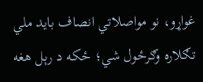غواړو، نو مواصلاتي انصاف باید ملي تګلاره وګرځول شي؛ ځکه د رېل هغه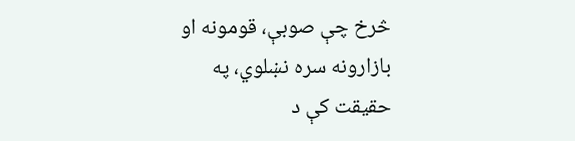څرخ چې صوبې، قومونه او بازارونه سره نښلوي، په حقیقت کې د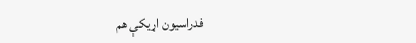فدراسیون اړیکې هم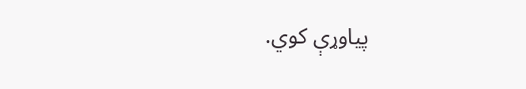پیاوړې کوي.